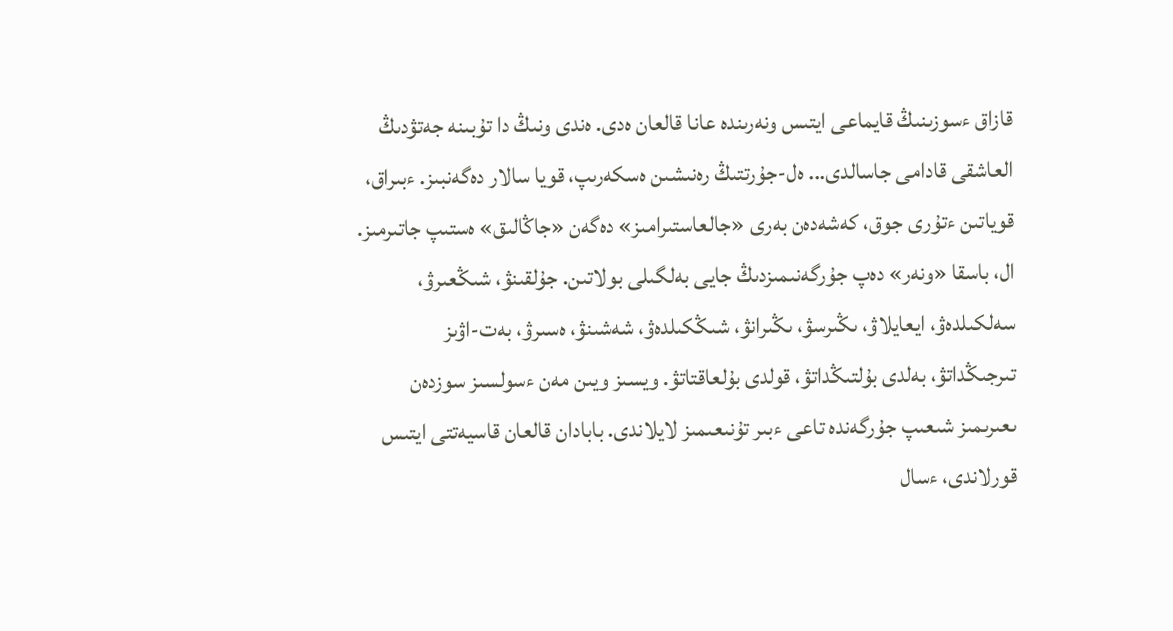قازاق ءسوزىنىڭ قايماعى ايتىس ونەرىندە عانا قالعان ەدى. ەندى ونىڭ دا تۇبىنە جەتۋدىڭ العاشقى قادامى جاسالدى... ەل-جۇرتتىڭ رەنىشىن ەسكەرىپ، قويا سالار دەگەنبىز. ءبىراق، قوياتىن ءتۇرى جوق، كەشەدەن بەرى «جالعاستىرامىز» دەگەن «جاڭالىق» ەستىپ جاتىرمىز. ال، باسقا «ونەر» دەپ جۇرگەنىمىزدىڭ جايى بەلگىلى بولاتىن. جۇلقىنۋ، شىڭعىرۋ، سەلكىلدەۋ، ايعايلاۋ، ىڭىرسۋ، ىڭىرانۋ، شىڭكىلدەۋ، شەشىنۋ، ەسىرۋ، بەت-اۋىز تىرجىڭداتۋ، بەلدى بۇلتىڭداتۋ، قولدى بۇلعاقتاتۋ. ويسىز ويىن مەن ءسولسىز سوزدەن ىعىرىمىز شىعىپ جۇرگەندە تاعى ءبىر تۇنىعىمىز لايلاندى. بابادان قالعان قاسيەتتى ايتىس قورلاندى، ءسال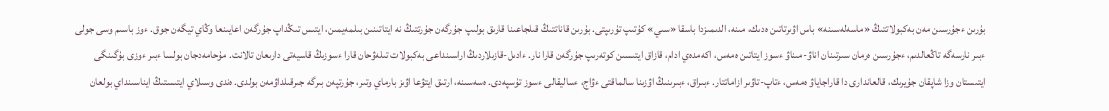بۇرىن ءجۇرسىن مەن بەكبولاتتىڭ «ماسەلەسىنە» باس اۋىرتاتىن ەدىك، مىنە، الدىمىزدا باسقا «سىي» كۇتىپ تۇرىپتى. بۇرىن قاناتتىڭ قىلجاعىنا قارىق بولىپ جۇرگەن جۇرتتىڭ نە ايتاتىنىن بىلمەيمىن، ايتىس تىڭداپ جۇرگەن اعايىنعا وڭاي تيگەن جوق. ءوز باسىم وسى جولى ءبىر نارسەگە تاڭعالدىم، ءجۇرسىن ەرمان سىرتىنان اناۋ-مىناۋ ءسوز ايتاتىن ەمەس، اكەمدەي ادام، قازاق ايتىسىن كوتەرىپ جۇرگەن قارا نار. ءادىل-قازىلاردىڭ اراسىنداعى بەكبولات تىلەۋحان قارا ءسوزىڭ قاسيەتى دارىعان تالانت. مۇحامەدجان بولسا ءبىر ءوزى بۇگىنگى ايتىستان وزا شاپقان جۇيرىك، قالعاندارى دا قاراجاياۋ ەمەس، ءتاپ-تاۋىر ازاماتتار. ءبىراق، ءبىرىنىڭ اۋزىنا سالماقتى ءۋاج، ءساليقالى ءسوز تۇسپەدى. ەسەسىنە، ارتىق ايتۋعا اۋىز بارماي وتىر، جۇرتپەن بىرگە جىرقىلداۋمەن بولدى. ەندى وسىلاي ايتىستىڭ ايناسىنداي بولعان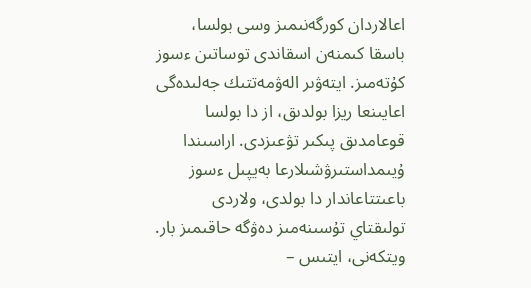اعالاردان كورگەنىمىز وسى بولسا، باسقا كىمنەن اسقاندى توساتىن ءسوز كۇتەمىز. ايتەۋىر الەۋمەتتىك جەلىدەگى اعايىنعا ريزا بولدىق، از دا بولسا قوعامدىق پىكىر تۋعىزدى. اراسىندا ۇيىمداستىرۋشىلارعا بەيپىل ءسوز باعىتتاعاندار دا بولدى، ولاردى تولىقتاي تۇسىنەمىز دەۋگە حاقىمىز بار. ويتكەنى، ايتىس –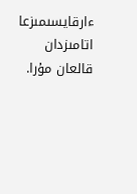ءارقايسىمىزعا اتامىزدان قالعان مۇرا.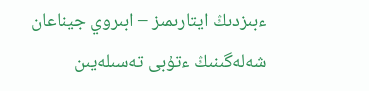ءبىزدىڭ ايتارىمىز – ابىروي جيناعان شەلەگىنىڭ ءتۇبى تەسىلەيىن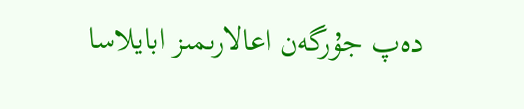دەپ جۇرگەن اعالارىمىز ابايلاسا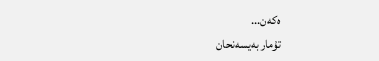ەكەن...
تۇمار بەيسەنحان